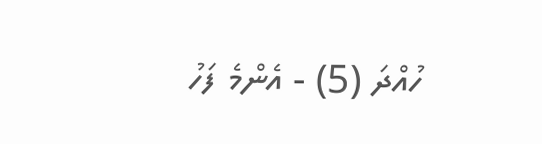ހުއްދަ (5) - އެންމެ ފަހު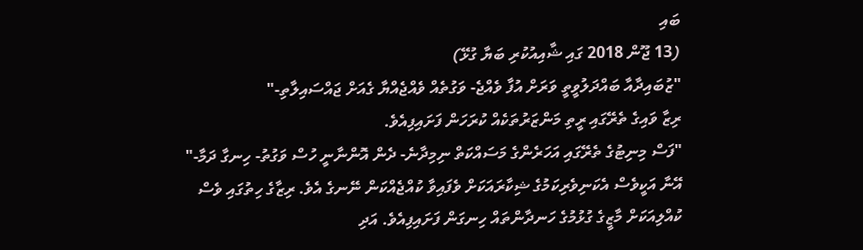ބައި
(13 ޖޫން 2018 ގައި ޝާއިއުކުރި ބަޔާ ގުޅޭ)
"ޒުބައިދާއާ ބައްދަލުވީތީ ވަރަށް އުފާ ވެއްޖެ- ވަގުތެއް ވެއްޖެއްޔާ ގެއަށް ޖައްސައިލާތި-"
ރިޒާ ވައިގެ ތެރޭގައި ރީތި މަންޒަރުތަކެއް ކުރަހަން ފަށައިފިއެވެ.
"ފަސް މިނިޓުގެ ތެރޭގައި އަހަރެންގެ މަސައްކަތް ނިމިދާނެ- ދެން އޮންނާނީ ހުސް ވަގުތު- ހިނގާ ދަމާ-" އޭނާ އަކީވެސް އެކަނިވެރިކަމުގެ ޝިކާރައަކަށް ވެފައިވާ ކުއްޖެއްކަން ނޭނގެ އެވެ. ރިޒާގެ ހިތުގައި ވެސް ކުއްލިއަކަށް މާޒީގެ ގުޅުމުގެ ހަނދާންތައް ހިނގަން ފަށައިފިއެވެ. އަދި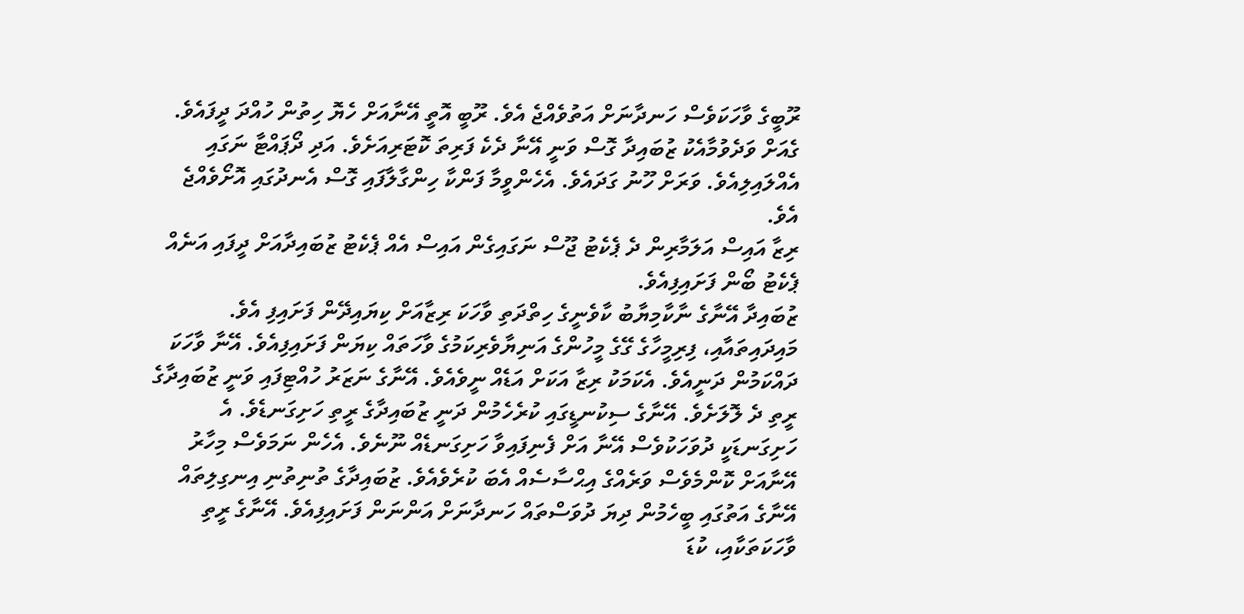ރޫބީގެ ވާހަކަވެސް ހަނދާނަށް އަތުވެއްޖެ އެވެ. ރޫބީ އޮތީ އޭނާއަށް ހެޔޮ ހިތުން ހުއްދަ ދީފައެވެ.
ގެއަށް ވަދެވުމާއެކު ޒުބައިދާ ގޮސް ވަނީ އޭނާ ދެކެ ފަރިތަ ކޮޓަރިއަށެވެ. އަދި ދޯޕައްޓާ ނަގައި އެއްލައިލިއެވެ. ވަރަށް ހޫނު ގަދައެވެ. އެހެންވީމާ ފަންކާ ހިންގާލާފައި ގޮސް އެނދުގައި އޮށޯވެއްޖެ އެވެ.
ރިޒާ އައިސް އަލަމާރިން ދެ ޕެކެޓު ޖޫސް ނަގައިގެން އައިސް އެއް ޕެކެޓު ޒުބައިދާއަށް ދީފައި އަނެއް ޕެކެޓު ބޯން ފަށައިފިއެވެ.
ޒުބައިދާ އޭނާގެ ނާކާމިޔާބު ކާވެނީގެ ހިތްދަތި ވާހަކަ ރިޒާއަށް ކިޔައިދޭން ފަށައިފި އެވެ. މައިދައިތައާއި، ފިރިމީހާގެ ގޭގެ މީހުންގެ އަނިޔާވެރިކަމުގެ ވާހަތައް ކިޔަން ފަށައިފިއެވެ. އޭނާ ވާހަކަ ދައްކަމުން ދަނީއެވެ. އެކަމަކު ރިޒާ އަކަށް އަޑެއް ނީވެއެވެ. އޭނާގެ ނަޒަރު ހުއްޓިފައި ވަނީ ޒުބައިދާގެ ރީތި ދެ ލޮލަށެވެ. އޭނާގެ ސިކުނޑީގައި ކުރެހެމުން ދަނީ ޒުބައިދާގެ ރީތި ހަށިގަނޑެވެ. އެ ހަށިގަނޑަކީ ދުވަހަކުވެސް އޭނާ އަށް ފެނިފައިވާ ހަށިގަނޑެއް ނޫނެވެ. އެހެން ނަމަވެސް މިހާރު އޭނާއަށް ކޮންމެވެސް ވަރެއްގެ އިޙްސާސެއް އެބަ ކުރެވެއެވެ. ޒުބައިދާގެ ތުނިތުނި އިނގިލިތައް އޭނާގެ އަތުގައި ބީހެމުން ދިޔަ ދުވަސްތައް ހަނދާނަށް އަންނަން ފަށައިފިއެވެ. އޭނާގެ ރީތި ވާހަކަތަކާއި، ކުޑަ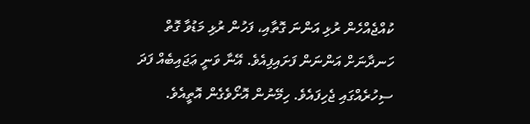ކުއްޖެއްހެން ރުޅި އަންނަ ގޮތާއި، ފަހުން ރުޅި މަޑުވާ ގޮތް ހަނދާނަށް އަންނަން ފަށައިފިއެވެ. އޭނާ ވަނީ ޢަޖައިބެއް ފަދަ ސިހުރެއްގައި ޖެހިފައެވެ. ހިމޭނުން އޮށޯވެގެން އޮތީއެވެ.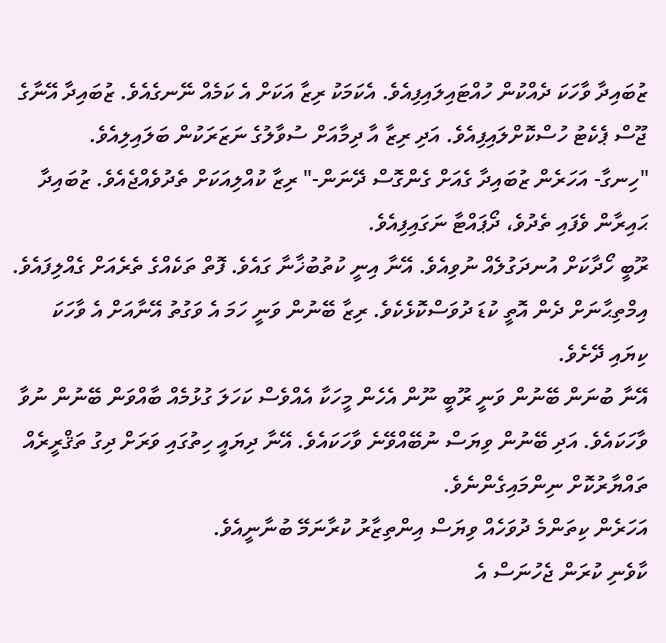ޒުބައިދާ ވާހަކަ ދެއްކުން ހުއްޓައިލައިފިއެވެ. އެކަމަކު ރިޒާ އަކަށް އެ ކަމެއް ނޭނގެއެވެ. ޒުބައިދާ އޭނާގެ ޖޫސް ޕެކެޓު ހުސްކޮށްލައިފިއެވެ. އަދި ރިޒާ އާ ދިމާއަށް ސުވާލުގެ ނަޒަރަކުން ބަލައިލިއެވެ.
"ހިނގާ- އަހަރެން ޒުބައިދާ ގެއަށް ގެންގޮސް ދޭނަން-" ރިޒާ ކުއްލިއަކަށް ތެދުވެއްޖެއެވެ. ޒުބައިދާ ޙައިރާން ވެފައި ތެދުވެ، ދޯޕައްޓާ ނަގައިފިއެވެ.
ރޫބީ ހޯދާކަށް އުނދަގުލެއް ނުވިއެވެ. އޭނާ އިނީ ކުތުބުޚާނާ ގައެވެ. ފޮތް ތަކެއްގެ ތެރެއަށް ގެއްލިފައެވެ. އިމްތިޙާނަށް ދެން އޮތީ ކުޑަ ދުވަސްކޮޅެކެވެ. ރިޒާ ބޭނުން ވަނީ ހަމަ އެ ވަގުތު އޭނާއަށް އެ ވާހަކަ ކިޔައި ދޭށެވެ.
އޭނާ ބުނަން ބޭނުން ވަނީ ރޫބީ ނޫން އެހެން މީހަކާ އެއްވެސް ކަހަލަ ގުޅުމެއް ބާއްވަން ބޭނުން ނުވާ ވާހަކައެވެ. އަދި ބޭނުން ވިޔަސް ނުބޭއްވޭނެ ވާހަކައެވެ. އޭނާ ދިޔައީ ހިތުގައި ވަރަށް ދިގު ތަޤްރީރެއް ތައްޔާރުކޮށް ނިންމައިގެންނެވެ.
އަހަރެން ކިތަންމެ ދުވަހެއް ވިޔަސް އިންތިޒާރު ކުރާނަމޭ ބުނާނީއެވެ.
ކާވެނި ކުރަން ޖެހުނަސް އެ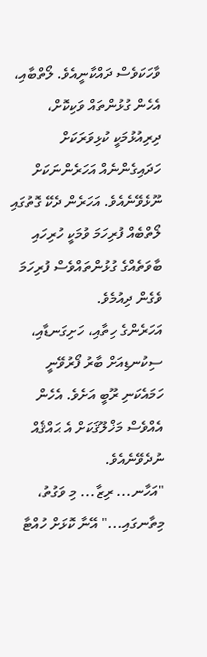ވާހަކަވެސް ދައްކާނީއެވެ. ލޯތްބާއި، އެހެން ގުޅުންތައް ވަކިކޮށް، ދިރިއުޅުމަކީ ކުޅިވަރަކަށް ހަދައިގެންނެއް އަހަރެންނަކަށް ނޫޅެވޭނެއެވެ. އަހަރެން ދެކޭ ގޮތުގައި ލޯތްބެއް ފުރިހަމަ ވުމަކީ ހުރިހައި ބާވަތެއްގެ ގުޅުންތައްވެސް ފުރިހަމަ ވެގެން ދިއުމެވެ.
އަހަރެންގެ ހިތާއި، ހަށިގަނޑާއި، ސިކުނޑިއަށް ބާރު ފޯރުވޭނީ ހަމައެކަނި ރޫބީ އަށެވެ. އެހެން އެއްވެސް މަޚްލޫޤަކަށް އެ ޙައްޤެއް ނުދެވޭނެއެވެ.
"އަހާނ... ރިޒާ... މި ވަގުތު، މިތާނގައި..." އޭނާ ކޮޅަށް ހުއްޓާ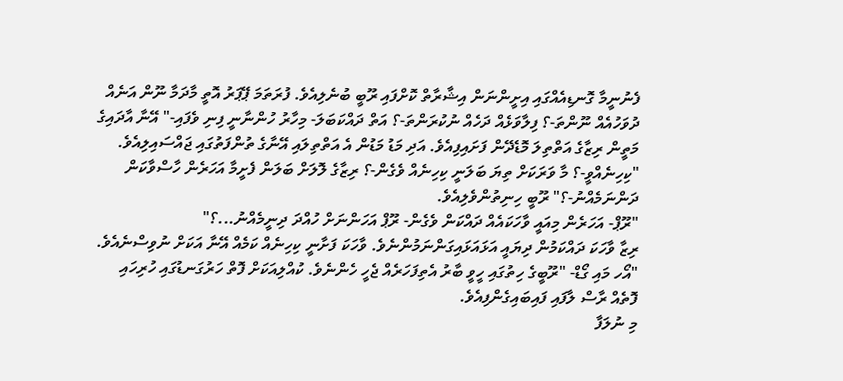ފެނުނީމާ ގޮނޑިއެއްގައި އިށީންނަން އިޝާރާތް ކޮށްފައި ރޫބީ ބުނެލިއެވެ. ފުރަތަމަ ޕޭޕަރު އޮތީ މާދަމާ ނޫން އަނެއް ދުވަހުއެއް ނޫންތަ-؟ ފިލާވަޅެއް ދަހެއް ނުކުރަންތަ-؟ އަތް ދައްކަބަލަ- މިހާރު ހުންނާނީ ފިނި ވެފައި-" އޭނާ އާދައިގެ މަތީން ރިޒާގެ އަތްތިލަ މޮޑެދޭން ފަށައިފިއެވެ. އަދި މަޑު މަޑުން އެ އަތްތިލައި އޭނާގެ ތުންފަތުގައި ޖައްސައިލިއެވެ.
"ކިހިނެއްވީ-؟ މާ ވަރަކަށް ތިޔަ ބަލަނީ ކިހިނެއް ވެގެން-؟ ރިޒާގެ ލޮލަށް ބަލަން ފެށީމާ އަހަރެން ހާސްވާކަން ދަންނަމެއްނު-؟" ރޫބީ ހިނިތުންވެލިއެވެ.
"ރޫޕް- އަހަރެން މިއައީ ވާހަކައެއް ދައްކަން ވެގެން- ރޫޕް އަހަންނަށް ހުއްދަ ދިނީމެއްނު...؟"
ރިޒާ ވާހަކަ ދައްކަމުން ދިޔައީ އަޅައަޅައިގަންނަމުންނެވެ. ވާހަކަ ފަށާނީ ކިހިނެއް ކަމެއް އޭނާ އަކަށް ނުވިސްނެއެވެ.
"އޯހ މައި ގޯޑް- "ރޫބީގެ ހިތުގައި ހީވީ ބާރު އެތިފަހަރެއް ޖެހީ ހެންނެވެ. ކުއްލިއަކަށް ފޮތް ހަރުގަނޑުގައި ހުރިހައި ފޮތެއް ރާސް ލާފައި ފައިބައިގެންފިއެވެ.
މި ނުލަފާ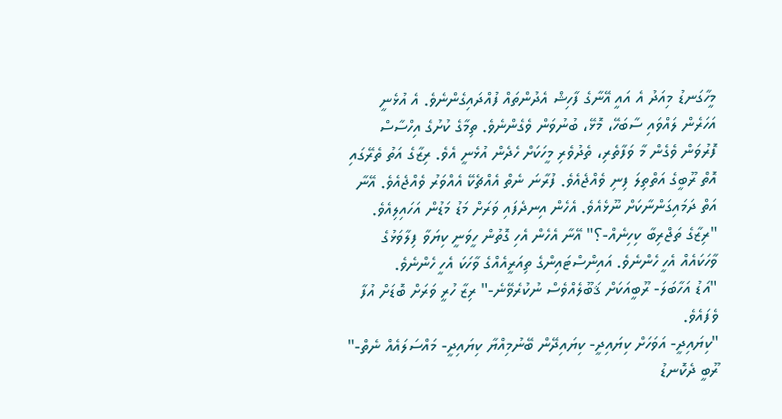މީހާގަނޑު މިއަދު އެ އައީ އޭނާގެ ފާހިޝް އެދުންތައް ފުއްދައިގެންނެވެ. އެ އުޅެނީ އަހަރެން ލައްވައި ސާބަހޭ، މޮޅޭ، ބުނުވަން ވެގެންނެވެ. ތިމާގެ ކުށުގެ އިހްސާސް ފޮރުވަން ވެގެން މާ ވަފާތެރި، ތެދުވެރި މީހަކަށް ހެދެން އުޅެނީ އެވެ. ރިޒާގެ އަތު ތެރޭގައި އޮތް ރޫބީގެ އަތްތިލަ ފިނި ވެއްޖެއެވެ. ފުރާނަ ނެތް އެއްޗެކޭ އެއްވަރު ވެއްޖެއެވެ. އޭނާ އަތް ދަމައިގަންނާކަށް ނޫޅެއެވެ. އެހެން އިނދެފައި ވަރަށް މަޑު މަޑުން އަހައިލިއެވެ. "ރިޒާގެ ތަޖްރިބާ ކިހިނެއް-؟" އޭނާ އެހެން އެހި ގޮތުން ހީވަނީ ކިޔަވާ ފިލާވަޅުގެ ވާހަކައެއް އެހީ ހެންނެވެ. އައިންސްޓައިންގެ ތިއަރީއެއްގެ ވާހަކަ އެހީ ހެންނެވެ.
"އަޑު އަހާބަލަ- ރޫބީއަކަށް ޤަބޫލެއްވެސް ނުކުރެވޭނެ-" ރިޒާ ހުރީ ވަރަށް ބޮޑަށް އުފާ ވެފައެވެ.
"ކިޔައިދީ- އަވަހަށް ކިޔައިދީ- ކިޔައިދޭން ބޭނުމިއްޔާ ކިޔައިދީ- މައްސަލައެއް ނެތް-" ރޫބީ ދެކޮނޑު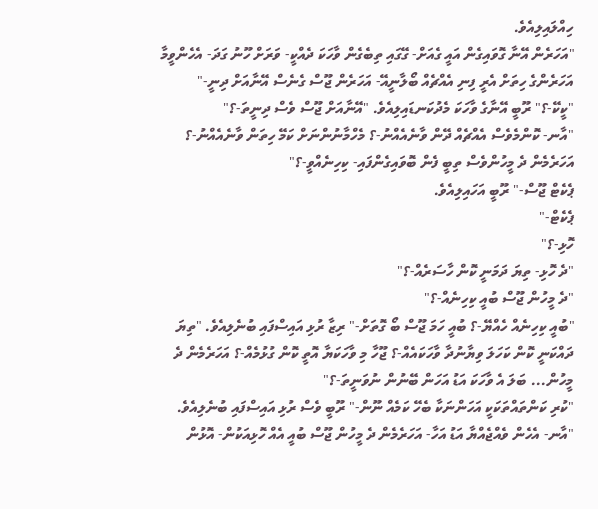ހިއްލައިލިއެވެ.
"އަހަރެން އޭނާ ގޮވައިގެން އައީ ގެއަށް- ގޭގައި ތިބެގެން ވާހަކަ ދެއްކީ- ވަރަށް ހޫނު ގަދަ- އެހެންވީމާ އަހަރެންގެ ހިތަށް އެރީ ފިނި އެއްޗެއް ބޯލާނީއޭ- އަހަރެން ޖޫސް ގެނެސް އޭނާއަށް ދިނީ-"
"ކީކޭ-؟" ރޫބީ އޭނާގެ ވާހަކަ މެދުކަނޑައިލިއެވެ. "އޭނާއަށް ޖޫސް ވެސް ދިނީތަ-؟"
"އާނ- ކޮންމެވެސް އެއްޗެއް ދޭން ވާނެއެއްނު-؟ މެހްމާނުންނަށް ކަމޭ ހިތަން ވާނެއެއްނު-؟ އަހަރެމެން ދެ މީހުންވެސް ތިބީ ފެން ބޮވައިގެންފައި- ކިހިނެއްވީ-؟"
ޕެކެޓް ޖޫސް-" ރޫބީ އަހައިލިއެވެ.
ޕެކެޓް-"
ހޮޅި-؟"
"ދެ ހޮޅި- ތިޔަ ދަމަނީ ކޮން ހާސަރެއް-؟"
"ދެ މީހުން ޖޫސް ބުއީ ކިހިނެއް-؟"
"ބުއީ ކިހިނެއް ހެއްޔޭ-؟ ބުއީ ހަމަ ޖޫސް ބޯ ގޮތަށް-" ރިޒާ ރުޅި އައިސްފައި ބުނެލިއެވެ. "ތިޔަ ދައްކަނީ ކޮން ކަހަލަ ވިޔާނުދާ ވާހަކައެއް-؟ ޖޫހާ މި ވާހަކަޔާ އޮތީ ކޮން ގުޅުމެއް-؟ އަހަރެމެން ދެ މީހުން... ބަލަ އެ ވާހަކަ އަޑު އަހަން ބޭނުން ނުވަނީތަ-؟"
"ކުރި ކަންތައްތަކަކީ އަހަންނަކާ ބެހޭ ކަމެއް ނޫން-" ރޫބީ ވެސް ރުޅި އައިސްފައި ބުނެލިއެވެ.
"އާނ- އެހެން ވެއްޖެއްޔާ އަޑު އަހާ- އަހަރެމެން ދެ މީހުން ޖޫސް ބުއީ އެއް ހޮޅިއަކުން- އޮޅުން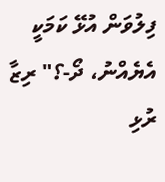ފިލުވަން އުޅޭ ކަމަކީ އެޔެއްނު، ދޯ-؟" ރިޒާ ރުޅި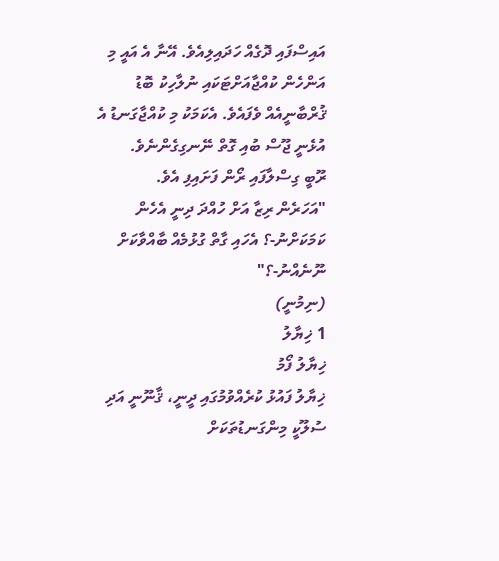އައިސްފައި ދޮގެއް ހަދައިލިއެވެ. އޭނާ އެ އައީ މި އަންހެން ކުއްޖާއަށްޓަކައި ނުލާހިކު ބޮޑު ޤުރްބާނީއެއް ވެފައެވެ. އެކަމަކު މި ކުއްޖާގަނޑު އެ އުޅެނީ ޖޫސް ބުއި ގޮތް ނޭނގިގެންނެވެ.
ރޫބީ ގިސްލާފައި ރޯން ފަށައިފި އެވެ.
"އަހަރެން ރިޒާ އަށް ހުއްދަ ދިނީ އެހެން ކަމަކަށްނު-؟ އެހައި ގާތް ގުޅުމެއް ބާއްވާކަށް ނޫނެއްނު-؟"
(ނިމުނީ)
1 ޚިޔާލު
ޚިޔާލު ފޯމު
ޚިޔާލު ފައުޅު ކުރެއްވުމުގައި ދީނީ، ޤާނޫނީ އަދި ސުލޫކީ މިންގަނޑުތަކަށް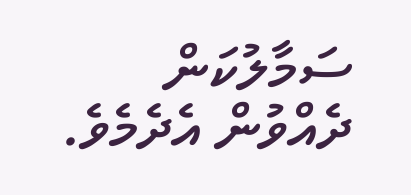ސަމާލުކަން ދެއްވުން އެދެމެވެ.